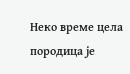Неко време цела породица је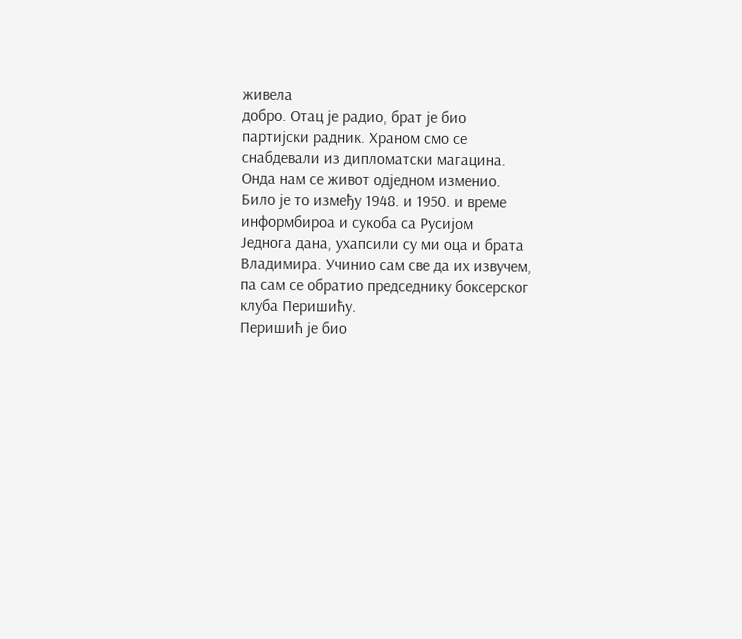живела
добро. Отац је радио, брат је био
партијски радник. Храном смо се
снабдевали из дипломатски магацина.
Онда нам се живот одједном изменио.
Било је то између 1948. и 1950. и време
информбироа и сукоба са Русијом
Једнога дана, ухапсили су ми оца и брата
Владимира. Учинио сам све да их извучем,
па сам се обратио председнику боксерског
клуба Перишићу.
Перишић је био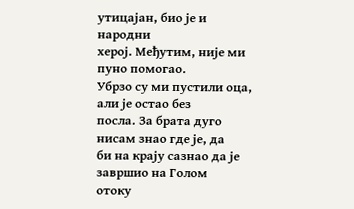утицајан, био је и народни
херој. Међутим, није ми пуно помогао.
Убрзо су ми пустили оца, али је остао без
посла. За брата дуго нисам знао где је, да
би на крају сазнао да је завршио на Голом
отоку